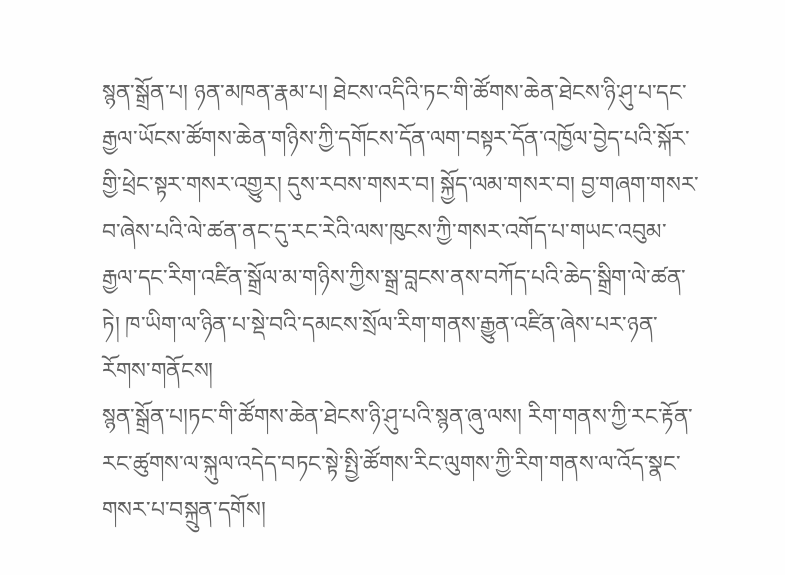སྙན་སྒྲོན་པ། ཉན་མཁན་རྣམ་པ། ཐེངས་འདིའི་ཏང་གི་ཚོགས་ཆེན་ཐེངས་ཉི་ཤུ་པ་དང་རྒྱལ་ཡོངས་ཚོགས་ཆེན་གཉིས་ཀྱི་དགོངས་དོན་ལག་བསྟར་དོན་འཁྱོལ་བྱེད་པའི་སྐོར་གྱི་ཕྲེང་སྟར་གསར་འགྱུར། དུས་རབས་གསར་བ། སྐྱོད་ལམ་གསར་བ། བྱ་གཞག་གསར་བ་ཞེས་པའི་ལེ་ཚན་ནང་དུ་རང་རེའི་ལས་ཁུངས་ཀྱི་གསར་འགོད་པ་གཡང་འབུམ་རྒྱལ་དང་རིག་འཛིན་སྒྲོལ་མ་གཉིས་ཀྱིས་སྒྲ་བླངས་ནས་བཀོད་པའི་ཆེད་སྒྲིག་ལེ་ཚན་ཏེ། ཁ་ཡིག་ལ་ཉིན་པ་སྡེ་བའི་དམངས་སྲོལ་རིག་གནས་རྒྱུན་འཛིན་ཞེས་པར་ཉན་རོགས་གནོངས།
སྙན་སྒྲོན་པ།ཏང་གི་ཚོགས་ཆེན་ཐེངས་ཉི་ཤུ་པའི་སྙན་ཞུ་ལས། རིག་གནས་ཀྱི་རང་རྟོན་རང་ཚུགས་ལ་སྐུལ་འདེད་བཏང་སྟེ་སྤྱི་ཚོགས་རིང་ལུགས་ཀྱི་རིག་གནས་ལ་འོད་སྣང་གསར་པ་བསྐྲུན་དགོས།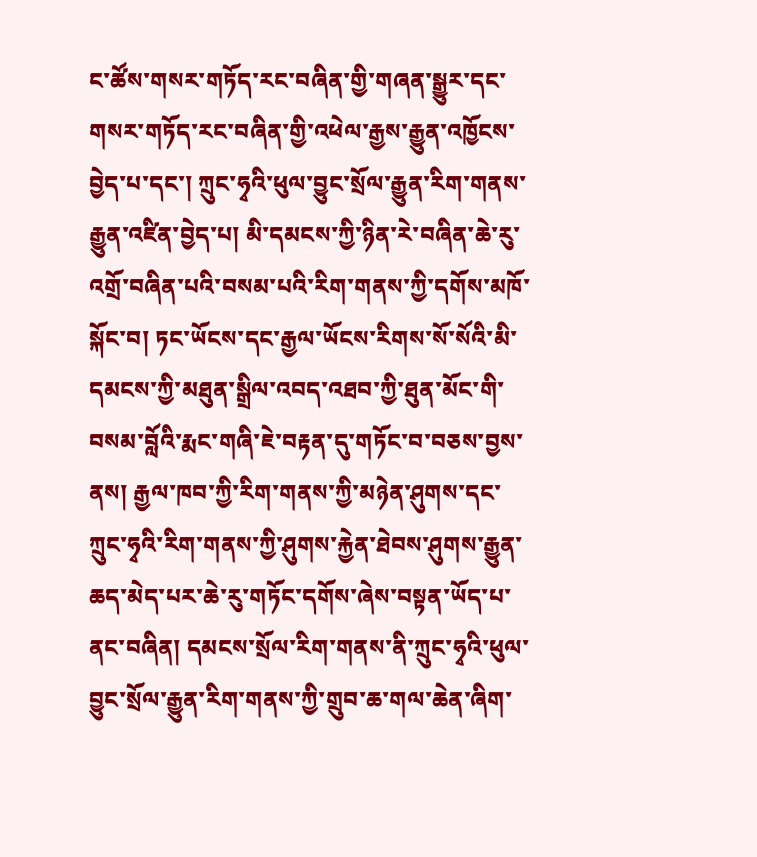ང་ཚོས་གསར་གཏོད་རང་བཞིན་གྱི་གཞན་སྒྱུར་དང་གསར་གཏོད་རང་བཞིན་གྱི་འཕེལ་རྒྱས་རྒྱུན་འཁྱོངས་བྱེད་པ་དང་། ཀྲུང་ཧྭའི་ཕུལ་བྱུང་སྲོལ་རྒྱུན་རིག་གནས་རྒྱུན་འཛིན་བྱེད་པ། མི་དམངས་ཀྱི་ཉིན་རེ་བཞིན་ཆེ་རུ་འགྲོ་བཞིན་པའི་བསམ་པའི་རིག་གནས་ཀྱི་དགོས་མཁོ་སྐོང་བ། ཏང་ཡོངས་དང་རྒྱལ་ཡོངས་རིགས་སོ་སོའི་མི་དམངས་ཀྱི་མཐུན་སྒྲིལ་འབད་འཐབ་ཀྱི་ཐུན་མོང་གི་བསམ་བློའི་རྨང་གཞི་ཇེ་བརྟན་དུ་གཏོང་བ་བཅས་བྱས་ནས། རྒྱལ་ཁབ་ཀྱི་རིག་གནས་ཀྱི་མཉེན་ཤུགས་དང་ཀྲུང་ཧྭའི་རིག་གནས་ཀྱི་ཤུགས་རྐྱེན་ཐེབས་ཤུགས་རྒྱུན་ཆད་མེད་པར་ཆེ་རུ་གཏོང་དགོས་ཞེས་བསྟན་ཡོད་པ་ནང་བཞིན། དམངས་སྲོལ་རིག་གནས་ནི་ཀྲུང་ཧྭའི་ཕུལ་བྱུང་སྲོལ་རྒྱུན་རིག་གནས་ཀྱི་གྲུབ་ཆ་གལ་ཆེན་ཞིག་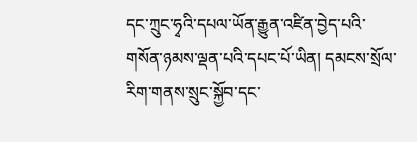དང་ཀྲུང་ཧྭའི་དཔལ་ཡོན་རྒྱུན་འཛིན་བྱེད་པའི་གསོན་ཉམས་ལྡན་པའི་དཔང་པོ་ཡིན། དམངས་སྲོལ་རིག་གནས་སྲུང་སྐྱོབ་དང་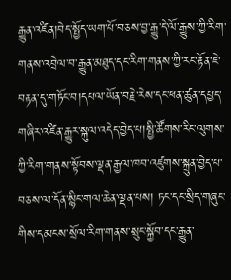རྒྱུན་འཛིན།བེད་སྤྱོད་ཡག་པོ་བཅས་བྱ་རྒྱུ་དེ་ལོ་རྒྱུས་ཀྱི་རིག་གནས་འབྲེལ་བ་རྒྱུན་མཐུད་དང་རིག་གནས་ཀྱི་རང་རྟོན་ཇེ་བརྟན་དུ་གཏོང་བ།དཔལ་ཡོན་བརྗེ་རེས་དང་ཕན་ཚུན་དཔྱད་གཞིར་འཛིན་རྒྱུར་སྐུལ་འདེད་བྱེད་པ།སྤྱི་ཚོགས་རིང་ལུགས་ཀྱི་རིག་གནས་སྟོབས་ལྡན་རྒྱལ་ཁབ་འཛུགས་སྐྲུན་བྱེད་པ་བཅས་ལ་དོན་སྙིང་གལ་ཆེན་ལྡན་པས། ཏང་དང་སྲིད་གཞུང་གིས་དམངས་སྲོལ་རིག་གནས་སྲུང་སྐྱོབ་དང་རྒྱུན་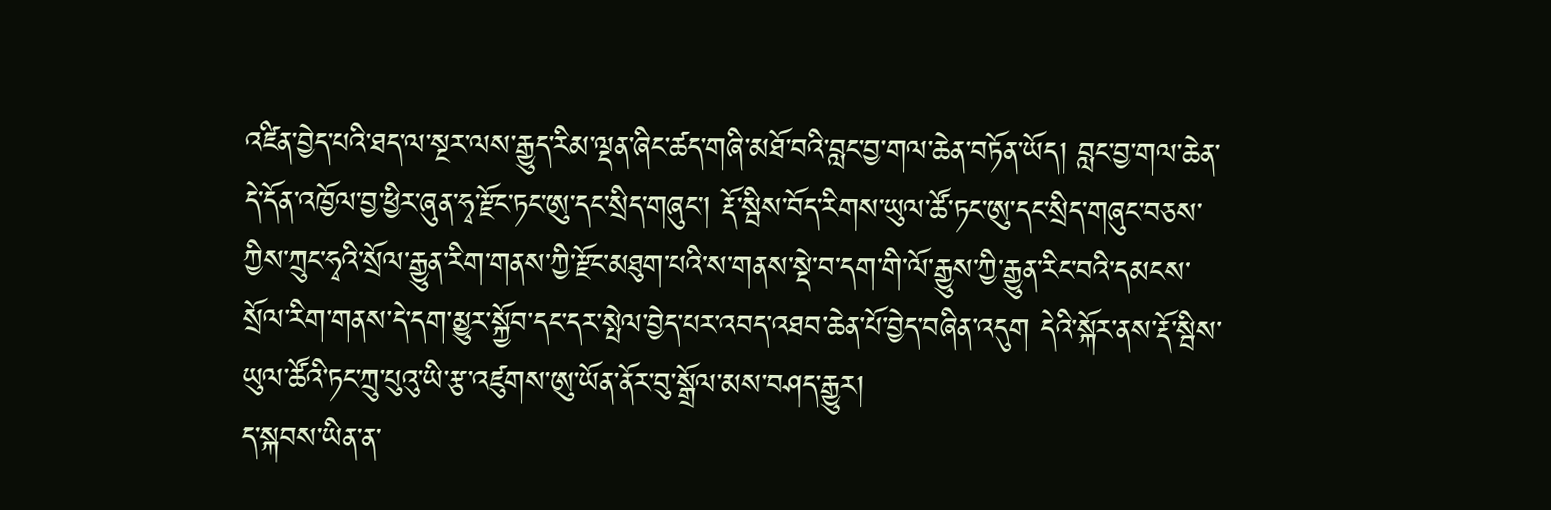འཛིན་བྱེད་པའི་ཐད་ལ་སྔར་ལས་རྒྱུད་རིམ་ལྡན་ཞིང་ཚད་གཞི་མཐོ་བའི་བླང་བྱ་གལ་ཆེན་བཏོན་ཡོད། བླང་བྱ་གལ་ཆེན་དེ་དོན་འཁྱོལ་བྱ་ཕྱིར་ཞུན་ཧྭ་རྫོང་ཏང་ཨུ་དང་སྲིད་གཞུང་། རྡོ་སྦིས་བོད་རིགས་ཡུལ་ཚོ་ཏང་ཨུ་དང་སྲིད་གཞུང་བཅས་ཀྱིས་ཀྲུང་ཧྭའི་སྲོལ་རྒྱུན་རིག་གནས་ཀྱི་རྫོང་མཐུག་པའི་ས་གནས་སྡེ་བ་དག་གི་ལོ་རྒྱུས་ཀྱི་རྒྱུན་རིང་བའི་དམངས་སྲོལ་རིག་གནས་དེ་དག་མྱུར་སྐྱོབ་དང་དར་སྤེལ་བྱེད་པར་འབད་འཐབ་ཆེན་པོ་བྱེད་བཞིན་འདུག དེའི་སྐོར་ནས་རྡོ་སྦིས་ཡུལ་ཚོའི་ཏང་ཀྲུ་པུའུ་ཡི་རྩ་འཛུགས་ཨུ་ཡོན་ནོར་བུ་སྒྲོལ་མས་བཤད་རྒྱུར།
ད་སྐབས་ཡིན་ན་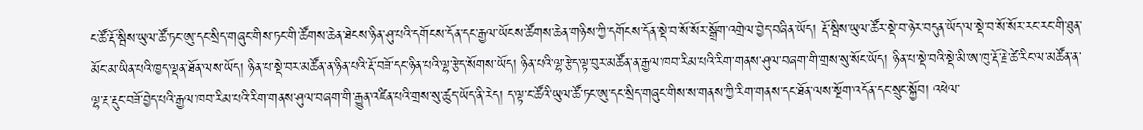ང་ཚོ་རྡོ་སྦིས་ཡུལ་ཚོ་ཏང་ཨུ་དང་སྲིད་གཞུང་གིས་ཏང་གི་ཚོགས་ཆེན་ཐེངས་ཉིན་ཤུ་པའི་དགོངས་དོན་དང་རྒྱལ་ཡོངས་ཚོགས་ཆེན་གཉིས་ཀྱི་དགོངས་དོན་སྡེ་བ་སོ་སོར་སྒྲོག་འགྲེལ་བྱེད་བཞིན་ཡོད། རྡོ་སྦིས་ཡུལ་ཚོར་སྡེ་བ་ཉེར་བདུན་ཡོད་ལ་སྡེ་བ་སོ་སོར་རང་རང་གི་ཐུན་མོང་མ་ཡིན་པའི་ཁྱད་ལྡན་ཐོན་ལས་ཡོད། ཉིན་པ་སྡེ་བར་མཚོན་ན་ཉིན་པའི་རྡོ་བཟོ་དང་ཉིན་པའི་ལྷ་རྩེད་སོགས་ཡོད། ཉིན་པའི་ལྷ་རྩེད་ལྟ་བུར་མཚོན་ན་རྒྱལ་ཁབ་རིམ་པའི་རིག་གནས་ཤུལ་བཞག་གི་གྲས་སུ་སོང་ཡོད། ཉིན་པ་སྡེ་བའི་སྡེ་མི་ཨ་ཁུ་རྡོ་རྗེ་ཚེ་རིང་ལ་མཚོན་ན་ལྷ་རྔ་རྡུང་བཟོ་བྱེད་པའི་རྒྱལ་ཁབ་རིམ་པའི་རིག་གནས་ཤུལ་བཞག་གི་རྒྱུན་འཛིན་པའི་གྲས་སུ་ཚུད་ཡོད་ནི་རེད། ད་ལྟ་ང་ཚོའི་ཡུལ་ཚོ་ཏང་ཨུ་དང་སྲིད་གཞུང་གིས་ས་གནས་ཀྱི་རིག་གནས་དང་ཐོན་ལས་སྔོག་འདོན་དང་སྲུང་སྐྱོབ། འཕེལ་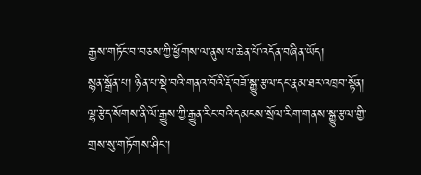རྒྱས་གཏོང་བ་བཅས་ཀྱི་ཕྱོགས་ལ་ནུས་པ་ཆེན་པོ་འདོན་བཞིན་ཡོད།
སྙན་སྒྲོན་པ། ཉིན་པ་སྡེ་བའི་གནའ་བོའི་རྡོ་བཟོ་སྒྱུ་རྩལ་དང་རྣམ་ཐར་འཁྲབ་སྟོན། ལྷ་རྩེད་སོགས་ནི་ལོ་རྒྱུས་ཀྱི་རྒྱུན་རིང་བའི་དམངས་སྲོལ་རིག་གནས་སྒྱུ་རྩལ་གྱི་གྲས་སུ་གཏོགས་ཤིང་།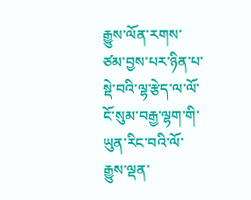རྒྱུས་ལོན་རགས་ཙམ་བྱས་པར་ཉིན་པ་སྡེ་བའི་ལྷ་རྩེད་ལ་ལོ་ངོ་སུམ་བརྒྱ་ལྷག་གི་ཡུན་རིང་བའི་ལོ་རྒྱུས་ལྡན་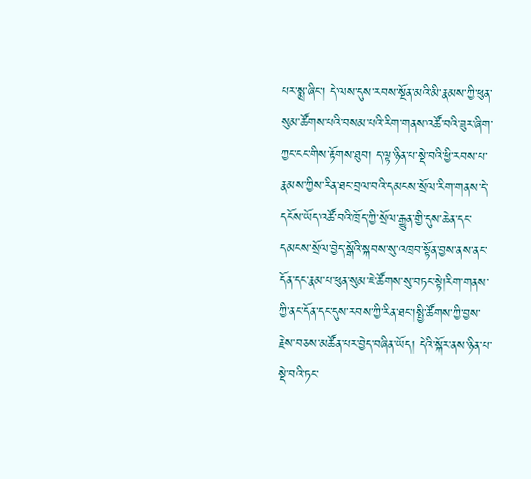པར་སྨྲ་ཞིང་། དེ་ལས་དུས་རབས་སྔོན་མའི་མི་རྣམས་ཀྱི་ཕུན་སུམ་ཚོགས་པའི་བསམ་པའི་རིག་གནས་འཚོ་བའི་ཟུར་ཞིག་ཀྱང་ངང་གིས་རྟོགས་ཐུབ། ད་ལྟ་ཉིན་པ་སྡེ་བའི་ཕྱི་རབས་པ་རྣམས་ཀྱིས་རིན་ཐང་བྲལ་བའི་དམངས་སྲོལ་རིག་གནས་དེ་དངོས་ཡོད་འཚོ་བའི་ཁྲོད་ཀྱི་སྲོལ་རྒྱུན་གྱི་དུས་ཆེན་དང་དམངས་སྲོལ་བྱེད་སྒོའི་སྐབས་སུ་འཁྲབ་སྟོན་བྱས་ནས་ནང་དོན་དང་རྣམ་པ་ཕུན་སུམ་ཇེ་ཚོགས་སུ་བཏང་སྟེ།རིག་གནས་ཀྱི་ནང་དོན་དང་དུས་རབས་ཀྱི་རིན་ཐང་།སྤྱི་ཚོགས་ཀྱི་བྱས་རྗེས་བཅས་མཚོན་པར་བྱེད་བཞིན་ཡོད། དེའི་སྐོར་ནས་ཉིན་པ་སྡེ་བའི་ཏང་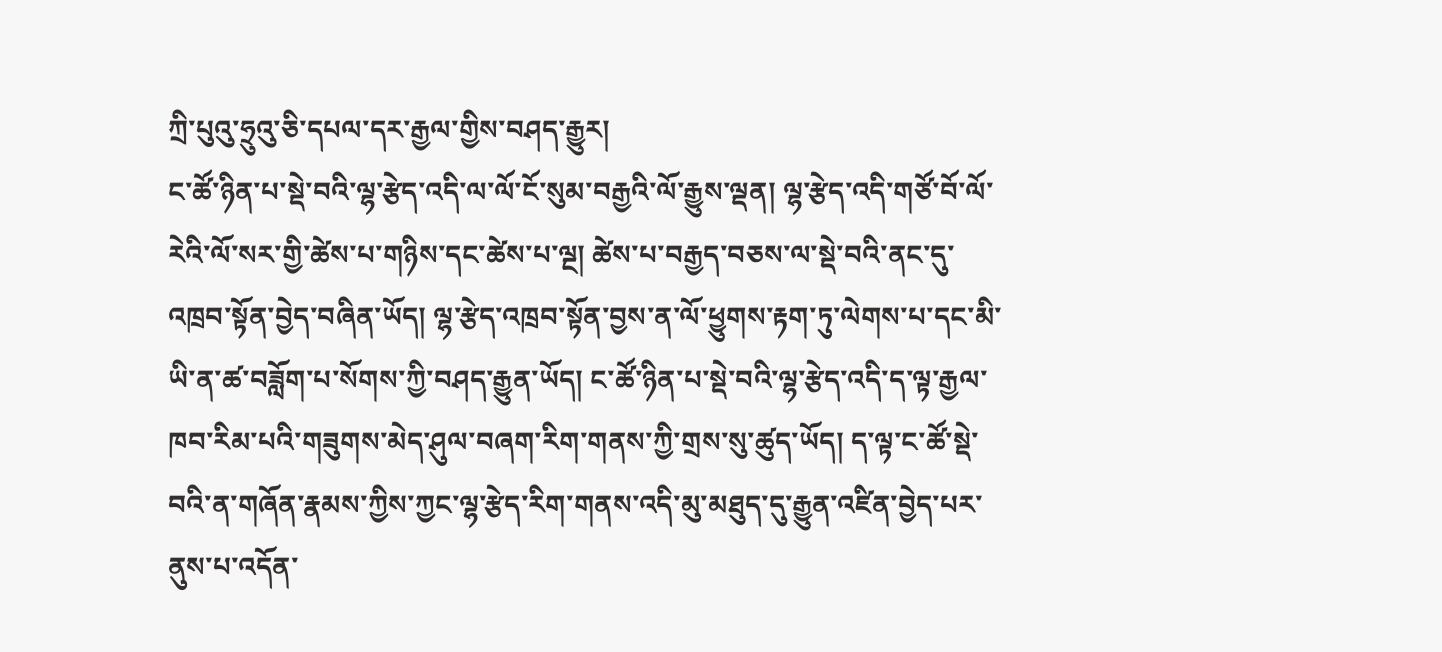ཀྲི་པུའུ་ཧྲུའུ་ཅི་དཔལ་དར་རྒྱལ་གྱིས་བཤད་རྒྱུར།
ང་ཚོ་ཉིན་པ་སྡེ་བའི་ལྷ་རྩེད་འདི་ལ་ལོ་ངོ་སུམ་བརྒྱའི་ལོ་རྒྱུས་ལྡན། ལྷ་རྩེད་འདི་གཙོ་བོ་ལོ་རེའི་ལོ་སར་གྱི་ཚེས་པ་གཉིས་དང་ཚེས་པ་ལྔ། ཚེས་པ་བརྒྱད་བཅས་ལ་སྡེ་བའི་ནང་དུ་འཁྲབ་སྟོན་བྱེད་བཞིན་ཡོད། ལྷ་རྩེད་འཁྲབ་སྟོན་བྱས་ན་ལོ་ཕྱུགས་རྟག་ཏུ་ལེགས་པ་དང་མི་ཡི་ན་ཚ་བཟློག་པ་སོགས་ཀྱི་བཤད་རྒྱུན་ཡོད། ང་ཚོ་ཉིན་པ་སྡེ་བའི་ལྷ་རྩེད་འདི་ད་ལྟ་རྒྱལ་ཁབ་རིམ་པའི་གཟུགས་མེད་ཤུལ་བཞག་རིག་གནས་ཀྱི་གྲས་སུ་ཚུད་ཡོད། ད་ལྟ་ང་ཚོ་སྡེ་བའི་ན་གཞོན་རྣམས་ཀྱིས་ཀྱང་ལྷ་རྩེད་རིག་གནས་འདི་མུ་མཐུད་དུ་རྒྱུན་འཛིན་བྱེད་པར་ནུས་པ་འདོན་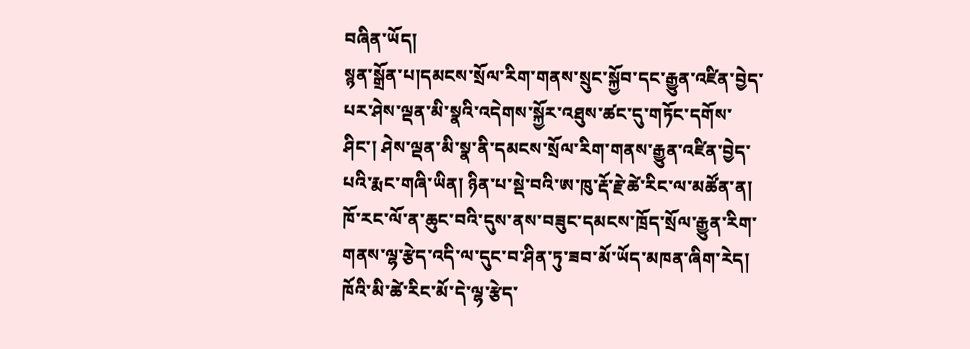བཞིན་ཡོད།
སྙན་སྒྲོན་པ།དམངས་སྲོལ་རིག་གནས་སྲུང་སྐྱོབ་དང་རྒྱུན་འཛིན་བྱེད་པར་ཤེས་ལྡན་མི་སྣའི་འདེགས་སྐྱོར་འཐུས་ཚང་དུ་གཏོང་དགོས་ཤིང་། ཤེས་ལྡན་མི་སྣ་ནི་དམངས་སྲོལ་རིག་གནས་རྒྱུན་འཛིན་བྱེད་པའི་རྨང་གཞི་ཡིན། ཉིན་པ་སྡེ་བའི་ཨ་ཁུ་རྡོ་རྗེ་ཚེ་རིང་ལ་མཚོན་ན། ཁོ་རང་ལོ་ན་ཆུང་བའི་དུས་ནས་བཟུང་དམངས་ཁྲོད་སྲོལ་རྒྱུན་རིག་གནས་ལྷ་རྩེད་འདི་ལ་དུང་བ་ཤིན་ཏུ་ཟབ་མོ་ཡོད་མཁན་ཞིག་རེད། ཁོའི་མི་ཚེ་རིང་མོ་དེ་ལྷ་རྩེད་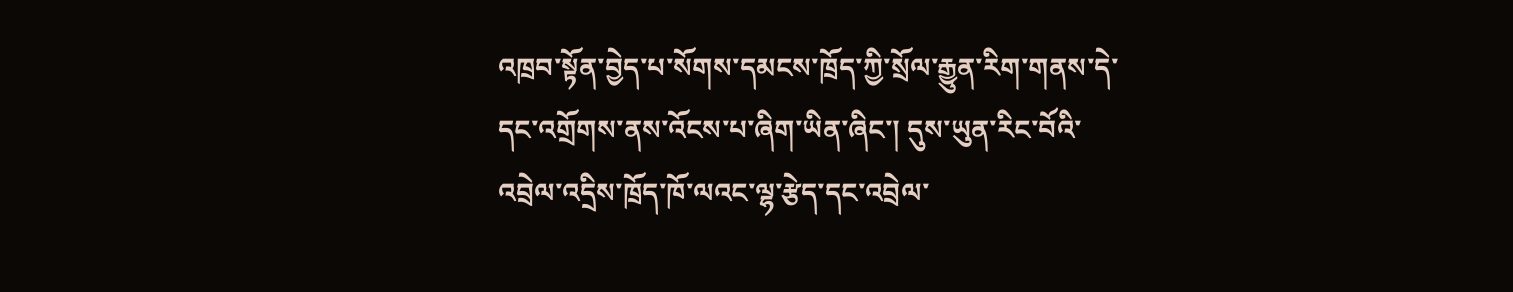འཁྲབ་སྟོན་བྱེད་པ་སོགས་དམངས་ཁྲོད་ཀྱི་སྲོལ་རྒྱུན་རིག་གནས་དེ་དང་འགྲོགས་ནས་འོངས་པ་ཞིག་ཡིན་ཞིང་། དུས་ཡུན་རིང་བོའི་འབྲེལ་འདྲིས་ཁྲོད་ཁོ་ལའང་ལྷ་རྩེད་དང་འབྲེལ་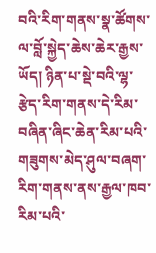བའི་རིག་གནས་སྣ་ཚོགས་ལ་བློ་སྐྱེད་ཆེས་ཆེར་རྒྱས་ཡོད། ཉིན་པ་སྡེ་བའི་ལྷ་རྩེད་རིག་གནས་དེ་རིམ་བཞིན་ཞིང་ཆེན་རིམ་པའི་གཟུགས་མེད་ཤུལ་བཞག་རིག་གནས་ནས་རྒྱལ་ཁབ་རིམ་པའི་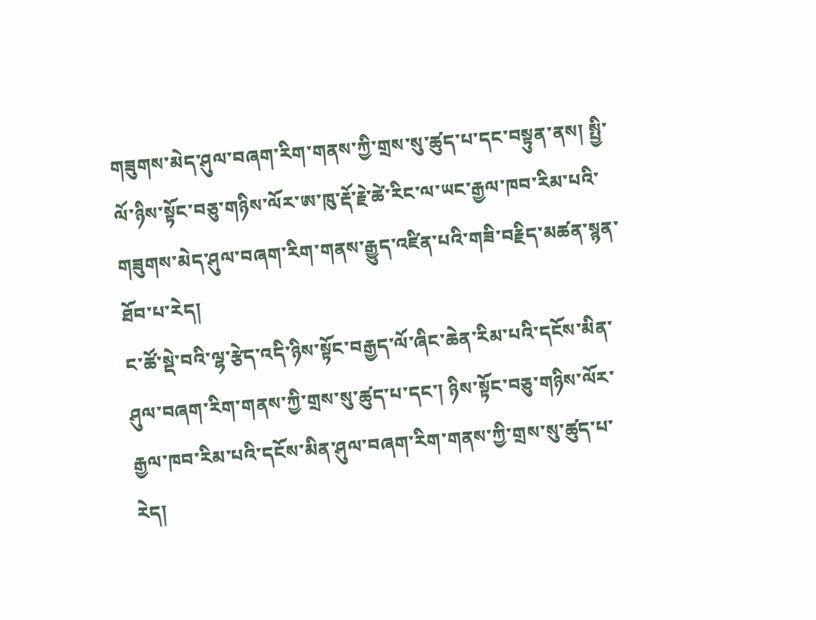གཟུགས་མེད་ཤུལ་བཞག་རིག་གནས་ཀྱི་གྲས་སུ་ཚུད་པ་དང་བསྟུན་ནས། སྤྱི་ལོ་ཉིས་སྟོང་བཅུ་གཉིས་ལོར་ཨ་ཁུ་རྡོ་རྗེ་ཚེ་རིང་ལ་ཡང་རྒྱལ་ཁབ་རིམ་པའི་གཟུགས་མེད་ཤུལ་བཞག་རིག་གནས་རྒྱུད་འཛིན་པའི་གཟི་བརྗིད་མཚན་སྙན་ཐོབ་པ་རེད།
ང་ཚོ་སྡེ་བའི་ལྷ་རྩེད་འདི་ཉིས་སྟོང་བརྒྱད་ལོ་ཞིང་ཆེན་རིམ་པའི་དངོས་མིན་ཤུལ་བཞག་རིག་གནས་ཀྱི་གྲས་སུ་ཚུད་པ་དང་། ཉིས་སྟོང་བཅུ་གཉིས་ལོར་རྒྱལ་ཁབ་རིམ་པའི་དངོས་མིན་ཤུལ་བཞག་རིག་གནས་ཀྱི་གྲས་སུ་ཚུད་པ་རེད།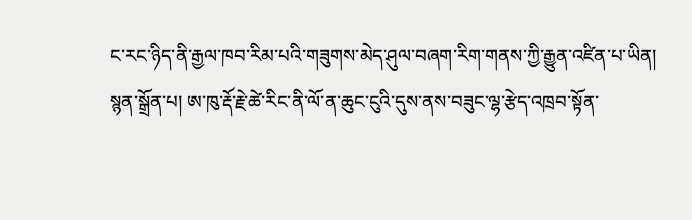ང་རང་ཉིད་ནི་རྒྱལ་ཁབ་རིམ་པའི་གཟུགས་མེད་ཤུལ་བཞག་རིག་གནས་ཀྱི་རྒྱུན་འཛིན་པ་ཡིན།
སྙན་སྒྲོན་པ། ཨ་ཁུ་རྡོ་རྗེ་ཚེ་རིང་ནི་ལོ་ན་ཆུང་ངུའི་དུས་ནས་བཟུང་ལྷ་རྩེད་འཁྲབ་སྟོན་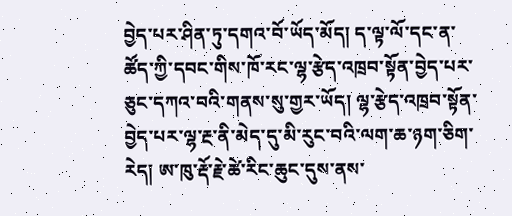བྱེད་པར་ཤིན་ཏུ་དགའ་བོ་ཡོད་མོད། ད་ལྟ་ལོ་དང་ན་ཚོད་ཀྱི་དབང་གིས་ཁོ་རང་ལྷ་རྩེད་འཁྲབ་སྟོན་བྱེད་པར་ཅུང་དཀའ་བའི་གནས་སུ་གྱར་ཡོད། ལྷ་རྩེད་འཁྲབ་སྟོན་བྱེད་པར་ལྷ་རྔ་ནི་མེད་དུ་མི་རུང་བའི་ལག་ཆ་ཉག་ཅིག་རེད། ཨ་ཁུ་རྡོ་རྗེ་ཚེ་རིང་ཆུང་དུས་ནས་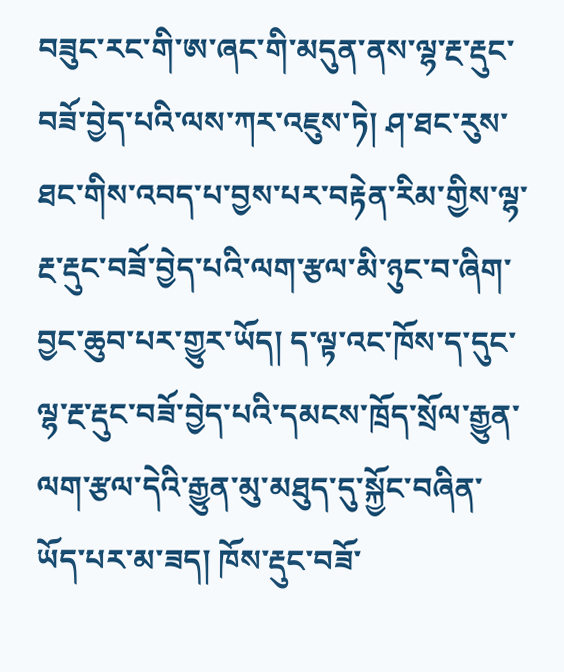བཟུང་རང་གི་ཨ་ཞང་གི་མདུན་ནས་ལྷ་རྔ་རྡུང་བཟོ་བྱེད་པའི་ལས་ཀར་འཇུས་ཏེ། ཤ་ཐང་རུས་ཐང་གིས་འབད་པ་བྱས་པར་བརྟེན་རིམ་གྱིས་ལྷ་རྔ་རྡུང་བཟོ་བྱེད་པའི་ལག་རྩལ་མི་ཉུང་བ་ཞིག་བྱང་ཆུབ་པར་གྱུར་ཡོད། ད་ལྟ་འང་ཁོས་ད་དུང་ལྷ་རྔ་རྡུང་བཟོ་བྱེད་པའི་དམངས་ཁྲོད་སྲོལ་རྒྱུན་ལག་རྩལ་དེའི་རྒྱུན་མུ་མཐུད་དུ་སྐྱོང་བཞིན་ཡོད་པར་མ་ཟད། ཁོས་རྡུང་བཟོ་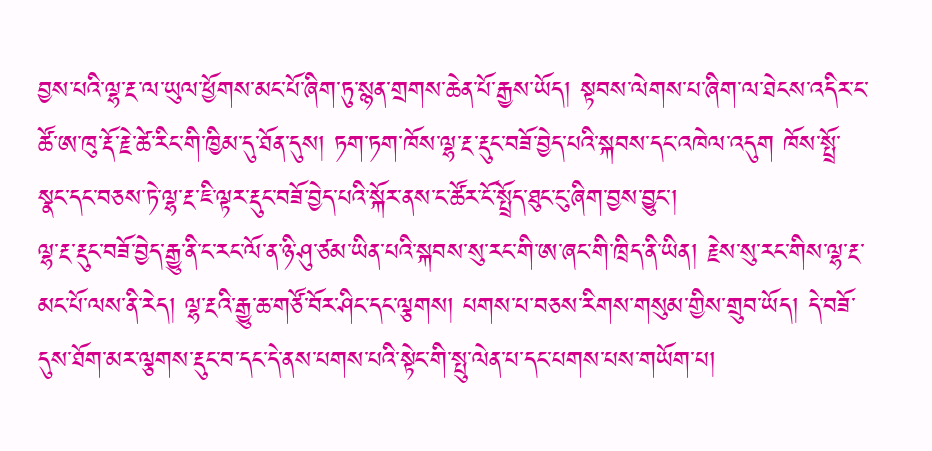བྱས་པའི་ལྷ་རྔ་ལ་ཡུལ་ཕྱོགས་མང་པོ་ཞིག་ཏུ་སྙན་གྲགས་ཆེན་པོ་རྒྱས་ཡོད། སྟབས་ལེགས་པ་ཞིག་ལ་ཐེངས་འདིར་ང་ཚོ་ཨ་ཁུ་རྡོ་རྗེ་ཚེ་རིང་གི་ཁྱིམ་དུ་ཐོན་དུས། ཏག་ཏག་ཁོས་ལྷ་རྔ་རྡུང་བཟོ་བྱེད་པའི་སྐབས་དང་འཁེལ་འདུག ཁོས་སྤྲོ་སྣང་དང་བཅས་ཏེ་ལྷ་རྔ་ཇི་ལྟར་རྡུང་བཟོ་བྱེད་པའི་སྐོར་ནས་ང་ཚོར་ངོ་སྤྲོད་ཐུང་ངུ་ཞིག་བྱས་བྱུང་།
ལྷ་རྔ་རྡུང་བཟོ་བྱེད་རྒྱུ་ནི་ང་རང་ལོ་ན་ཉི་ཤུ་ཙམ་ཡིན་པའི་སྐབས་སུ་རང་གི་ཨ་ཞང་གི་ཁྲིད་ནི་ཡིན། རྗེས་སུ་རང་གིས་ལྷ་རྔ་མང་པོ་ལས་ནི་རེད། ལྷ་རྔའི་རྒྱུ་ཆ་གཙོ་བོར་ཤིང་དང་ལྕགས། པགས་པ་བཅས་རིགས་གསུམ་གྱིས་གྲུབ་ཡོད། དེ་བཟོ་དུས་ཐོག་མར་ལྕགས་རྡུང་བ་དང་དེ་ནས་པགས་པའི་སྟེང་གི་སྤུ་ལེན་པ་དང་པགས་པས་གཡོག་པ།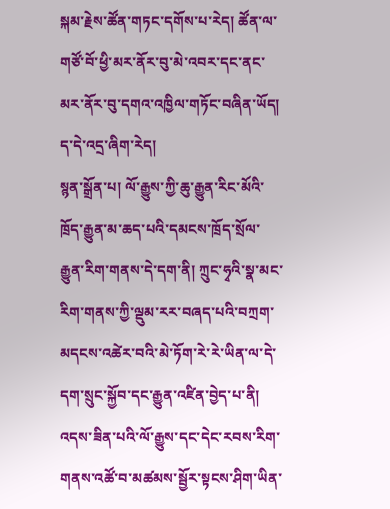སྐམ་རྗེས་ཚོན་གཏང་དགོས་པ་རེད། ཚོན་ལ་གཙོ་བོ་ཕྱི་མར་ནོར་བུ་མེ་འབར་དང་ནང་མར་ནོར་བུ་དགའ་འཁྱིལ་གཏོང་བཞིན་ཡོད། ད་དེ་འདྲ་ཞིག་རེད།
སྙན་སྒྲོན་པ། ལོ་རྒྱུས་ཀྱི་ཆུ་རྒྱུན་རིང་མོའི་ཁྲོད་རྒྱུན་མ་ཆད་པའི་དམངས་ཁྲོད་སྲོལ་རྒྱུན་རིག་གནས་དེ་དག་ནི། ཀྲུང་ཧྭའི་སྣ་མང་རིག་གནས་ཀྱི་ལྡུམ་རར་བཞད་པའི་བཀྲག་མདངས་འཚེར་བའི་མེ་ཏོག་རེ་རེ་ཡིན་ལ་དེ་དག་སྲུང་སྐྱོབ་དང་རྒྱུན་འཛིན་བྱེད་པ་ནི། འདས་ཟིན་པའི་ལོ་རྒྱུས་དང་དེང་རབས་རིག་གནས་འཚོ་བ་མཚམས་སྦྱོར་སྟངས་ཤིག་ཡིན་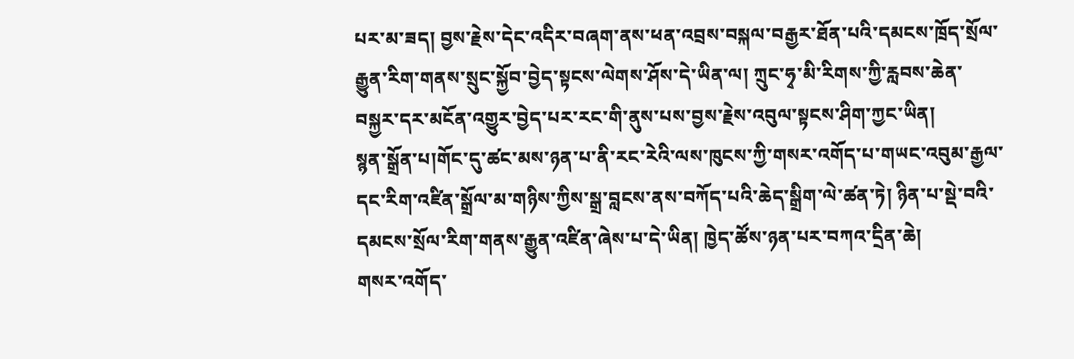པར་མ་ཟད། བྱས་རྗེས་དེང་འདིར་བཞག་ནས་ཕན་འབྲས་བསྐལ་བརྒྱར་ཐོན་པའི་དམངས་ཁྲོད་སྲོལ་རྒྱུན་རིག་གནས་སྲུང་སྐྱོབ་བྱེད་སྟངས་ལེགས་ཤོས་དེ་ཡིན་ལ། ཀྲུང་ཧྭ་མི་རིགས་ཀྱི་རླབས་ཆེན་བསྐྱར་དར་མངོན་འགྱུར་བྱེད་པར་རང་གི་ནུས་པས་བྱས་རྗེས་འབུལ་སྟངས་ཤིག་ཀྱང་ཡིན།
སྙན་སྒྲོན་པ།གོང་དུ་ཚང་མས་ཉན་པ་ནི་རང་རེའི་ལས་ཁུངས་ཀྱི་གསར་འགོད་པ་གཡང་འབུམ་རྒྱལ་དང་རིག་འཛིན་སྒྲོལ་མ་གཉིས་ཀྱིས་སྒྲ་བླངས་ནས་བཀོད་པའི་ཆེད་སྒྲིག་ལེ་ཚན་ཏེ། ཉིན་པ་སྡེ་བའི་དམངས་སྲོལ་རིག་གནས་རྒྱུན་འཛིན་ཞེས་པ་དེ་ཡིན། ཁྱེད་ཚོས་ཉན་པར་བཀའ་དྲིན་ཆེ།
གསར་འགོད་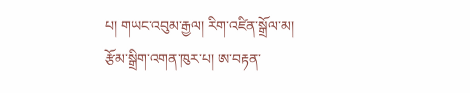པ། གཡང་འབུམ་རྒྱལ། རིག་འཛིན་སྒྲོལ་མ།
རྩོམ་སྒྲིག་འགན་ཁུར་པ། ཨ་བརྟན་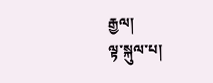རྒྱལ།
ལྟ་སྐུལ་པ།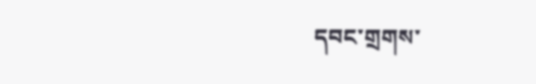དབང་གྲགས་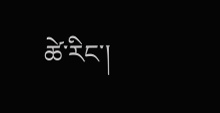ཚེ་རིང་།